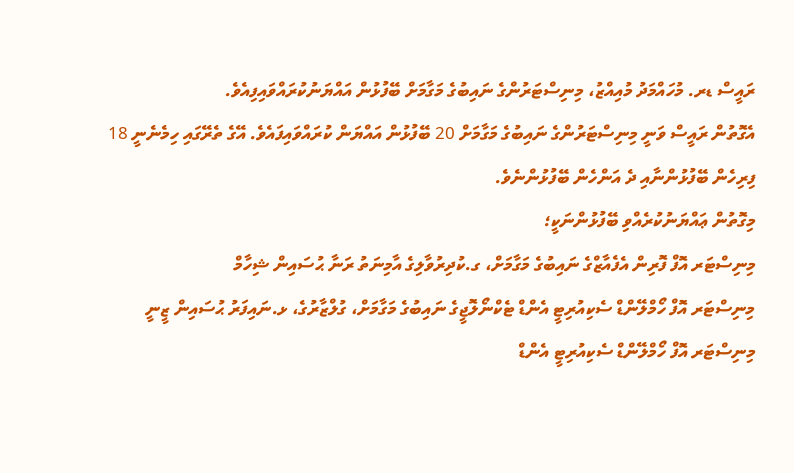ރައީސް ޑރ. މުހައްމަދު މުއިއްޒު، މިނިސްޓަރުންގެ ނައިބުގެ މަގާމަށް ބޭފުޅުން އައްޔަނުކުރައްވައިފިއެވެ.
އެގޮތުން ރައީސް ވަނީ މިނިސްޓަރުންގެ ނައިބުގެ މަގާމަށް 20 ބޭފުޅުން އައްޔަން ކުރައްވައިފައެވެ. އޭގެ ތެރޭގައި ހިމެނެނީ 18 ފިރިހެން ބޭފުޅުންނާއި ދެ އަންހެން ބޭފުޅުންނެވެ.
މިގޮތުން ޢައްޔަނުކުރެއްވި ބޭފުޅުންނަކީ؛
މިނިސްޓަރ އޮފް ފޮރިން އެފެއާޒްގެ ނައިބުގެ މަގާމަށް، ގ.ކުދިރުވާލިގެ އާމިނަތު ރަނާ ޙުސައިން ޝިހާމް
މިނިސްޓަރ އޮފް ހޯމްލޭންޑް ސެކިއުރިޓީ އެންޑް ޓެކްނޯލޮޖީގެ ނައިބުގެ މަގާމަށް، ގުލްޒާރުގެ، ޅ.ނައިފަރު ޙުސައިން ޒީނީ
މިނިސްޓަރ އޮފް ހޯމްލޭންޑް ސެކިއުރިޓީ އެންޑް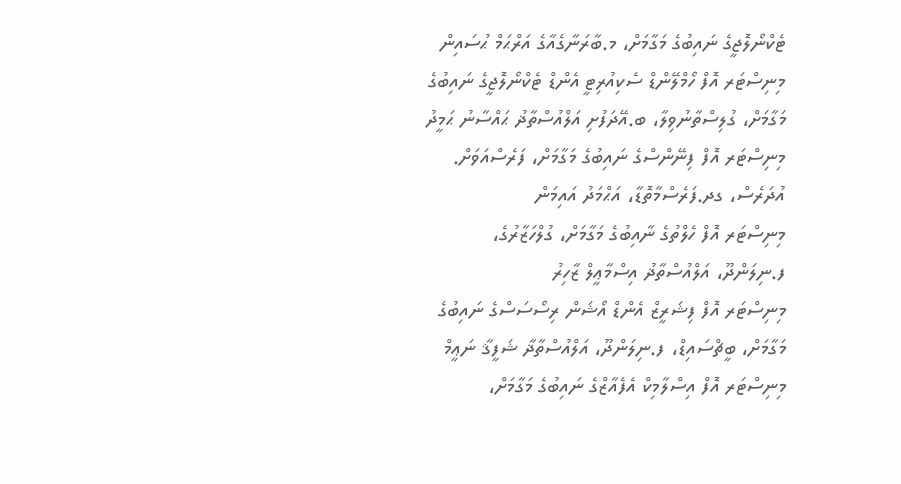ޓެކްނޯލޮޖީގެ ނައިބުގެ މަގާމަށް، މ.ބާރަނާގެއާގެ އަރްޙަމް ޙުސައިން
މިނިސްޓަރ އޮފް ހޯމްލޭންޑް ސެކިއުރިޓީ އެންޑް ޓެކްނޯލޮޖީގެ ނައިބުގެ މަގާމަށް، ގުލިސްތާނުވިލާ، ބ.އޭދަފުށި އަލްއުސްތާޛު ޙައްސާނު ޙަމީދު
މިނިސްޓަރ އޮފް ފިނޭންސްގެ ނައިބުގެ މަގާމަށް، ފަރެސްއަވަށް. އުދަރެސް، ގދ.ފަރެސްމާތޮޑާ، އަޙްމަދު އައިމަން
މިނިސްޓަރ އޮފް ހެލްތުގެ ނާއިބުގެ މަގާމަށް، ގުލްހަޒާރުގެ، ފ.ނިލަންދޫ، އަލްއުސްތާޛު އިސްމާޢީލް ޒާހިރު
މިނިސްޓަރ އޮފް ފިޝަރީޒް އެންޑް އޯޝަން ރިސޯސަސްގެ ނައިބުގެ މަގާމަށް، ބީޗްސައިޑް، ފ.ނިލަންދޫ، އަލްއުސްތާޛާ ޝަފީޤާ ނަޢީމް
މިނިސްޓަރ އޮފް އިސްލާމިކް އެފެއާޒްގެ ނައިބުގެ މަގާމަށް،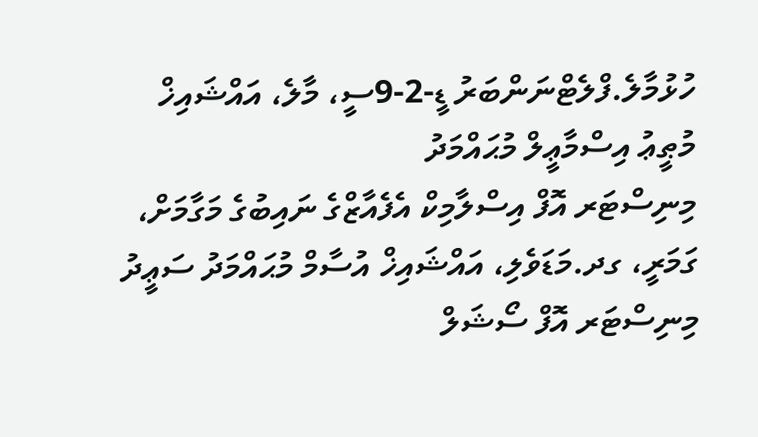ހުޅުމާލެ.ފްލެޓްނަންބަރު ޑީ-2-9ސީ، މާލެ، އައްޝައިޚް މުޠީޢު އިސްމާޢީލް މުޙައްމަދު
މިނިސްޓަރ އޮފް އިސްލާމިކް އެފެއާޒްގެ ނައިބުގެ މަގާމަށް، ގަމަރީ، ގދ.މަޑަވެލި، އައްޝައިޚް އުސާމް މުޙައްމަދު ސަޢީދު
މިނިސްޓަރ އޮފް ސޯޝަލް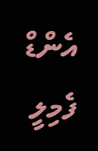އެންޑް ފެމިލީ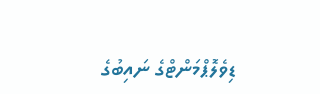ޑިވެލޮޕްމަންޓްގެ ނައިބުގެ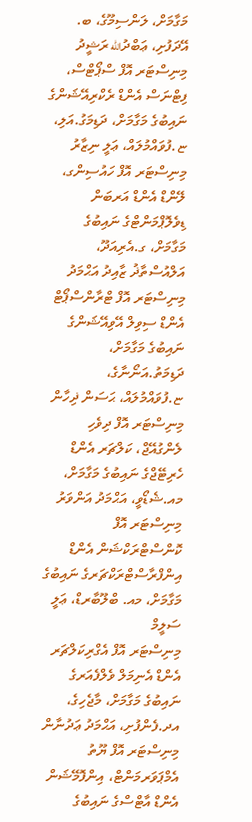މަގާމަށް، ލަންސިމޫގެ، ބ. އޭދަފުށި، ޢަބްދުالله ރަޝީދު
މިނިސްޓަރ އޮފް ސްޕޯޓްސް، ފިޓްނަސް އެންޑް ރެކްރިއޭޝަންގެ ނައިބުގެ މަގާމަށް، ދަޑިމަގު.އަލި، ޏ.ފުވައްމުލައް، ޢަލީ ނިޒާރު
މިނިސްޓަރ އޮފް ހައުސިންގ، ލޭންޑް އެންޑް އަރބަން ޑިވެލޮޕްމަންޓްގެ ނައިބުގެ މަގާމަށް، ގ.އެރިއަދޫ، އަލްއުސްތާޛު ޒާއިދު އަޙްމަދު
މިނިސްޓަރ އޮފް ޓްރާންސްޕޯޓް އެންޑް ސިވިލް އޭވިއޭޝަންގެ ނައިބުގެ މަގާމަށް، ދަޑިމަތު.އަނޯނާގެ، ޏ.ފުވައްމުލައް، ޙަސަން ޛިހާން
މިނިސްޓަރ އޮފް ދިވެހި ލެންގުއޭޖް، ކަލްޗަރ އެންޑް ހެރިޓޭޖްގެ ނައިބުގެ މަގާމަށް، މއ.ޝެޑޯވީ، އަޙްމަދު އަންވަރު
މިނިސްޓަރ އޮފް ކޮންސްޓްރަކްޝަން އެންޑް އިންފްރާސްޓްރަކްޗަރގެ ނައިބުގެ މަގާމަށް، މއ. ބްލޫބާރޑް، ޢަލީ ސަލީމް
މިނިސްޓަރ އޮފް އެގްރިކަލްޗަރ އެންޑް އެނިމަލް ވެލްފެއަރގެ ނައިބުގެ މަގާމަށް، މާޖެހިގެ، އދ.ފެންފުށި، އަޙްމަދު ޢަދުނާން
މިނިސްޓަރ އޮފް ޔޫތު އެމްޕަވަރމަންޓް، އިންފޮމޭޝަން އެންޑް އާޓްސްގެ ނައިބުގެ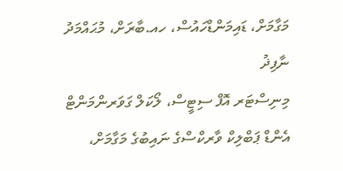މަގާމަށް، ޑައިމަންޑްހައުސް، ހއ.ބާރަށް، މުޙައްމަދު ނާފިޛު
މިނިސްޓަރ އޮފް ސިޓީސް، ލޯކަލް ގަވަރންމަންޓް އެންޑް ޕަބްލިކް ވާރކްސްގެ ނައިބުގެ މަގާމަށް،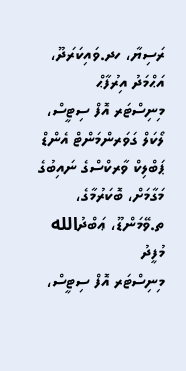ރަސިޔާ، ހދ.ވައިކަރަދޫ، އަޙްމަދު އިރުފާޙް
މިނިސްޓަރ އޮފް ސިޓީސް، ލޯކަލް ގަވަރންމަންޓް އެންޑް ޕަބްލިކް ވާރކްސްގެ ނައިބުގެ މަގާމަށް، ބޮކަރުމާގެ، ތ.ވޭމަންޑޫ، ޢަބްދުالله މުފީދު
މިނިސްޓަރ އޮފް ސިޓީސް،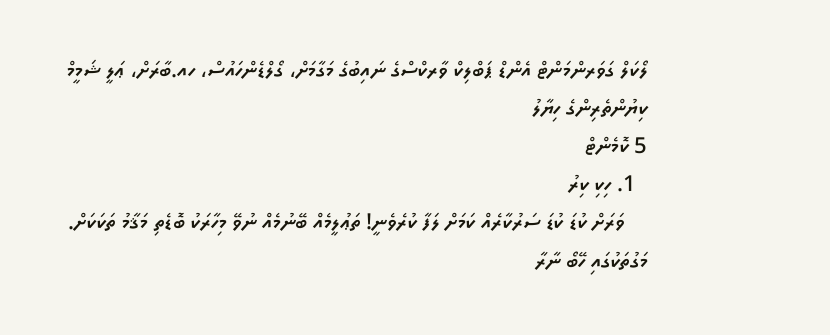ލޯކަލް ގަވަރންމަންޓް އެންޑް ޕަބްލިކް ވާރކްސްގެ ނައިބުގެ މަގާމަށް، ގޯލްޑެންހައުސް، ހއ.ބާރަށް، ޢަލީ ޝަމީމް
ކިޔުންތެރިންގެ ހިޔާލު
5 ކޮމެންޓް
  1. ހިކި ކިރު
    ވަރަށް ކުޑަ ކުޑަ ސަރުކާރެއް ކަމަށް ލަފާ ކުރެވެނީ! ތަޢުލީމެއް ބޭނުމެއް ނުވޭ މިހާރަކު ބޮޑެތި މަޤާމު ތަކަކަށް. މަގުތަކުގައި ހޭބޯ ނާރާ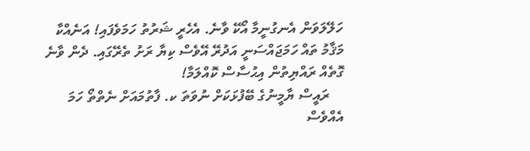ހަލޭލަވަން އެނގުނީމާ އޯކޭ ވާނެ. އެހެރީ ޝަރުތު ހަމަވެފައި! އަނެއްކާ މަޤާމު ތައް ހަމަޖައްސަނީ އަދުރޭ އޭވެސް ކިޔާ ރަށު ތެރޭގައި. ދެން ވާނެ ގޮތެއް ރައްޔިތުން އިޙުސާސް ކޮއްލަމާ!
    ރައީސް ޔާމީނުގެ ބޭފުޅަކަށް ނުވަތަ ކ. ފާތުމައަށް ނެތްތޯ ހަމަ އެއްވެސް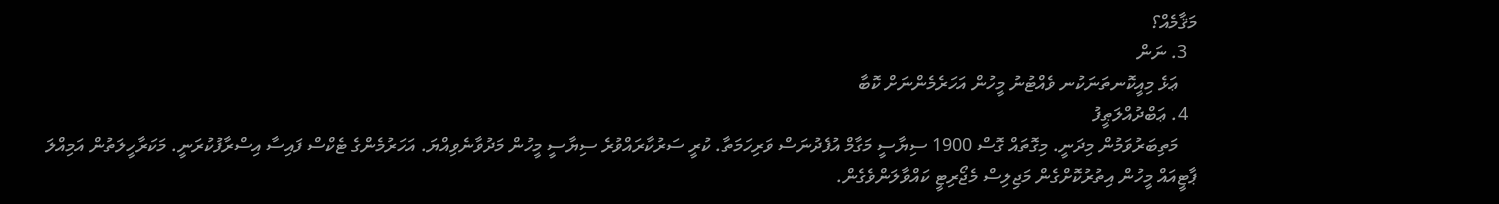މަޤާމެއް؟
  3. ނަން
    ޢަޅެ މިއީކޮނތަނަކުނ ވެއްޓުނު މީހުން އަހަރެމެންނަށް ކޮބާ
  4. ޢަބްދުއްލަޠީފު
    މަތިބަރުވަމުން މިދަނީ. މިގޮތައް ގޮސް 1900 ސިޔާސީ މަގާމް އުފެދުނަސް ވަރިހަމަތާ. ކުރީ ސަރުކާރައްވުރެ ސިޔާސީ މީހުން މަދުވާނެވިއްޔަ. އަހަރުމެންގެ ޓެކްސް ފައިސާ އިސްރާފުކުރަނީ. މަކަރާހީލަތުން އަމިއްލަ ޕާޓީއައް މީހުން އިތުރުކޮށްގެން މަޖިލިސް މެޖޯރިޓީ ކައްވާލަންވެގެން.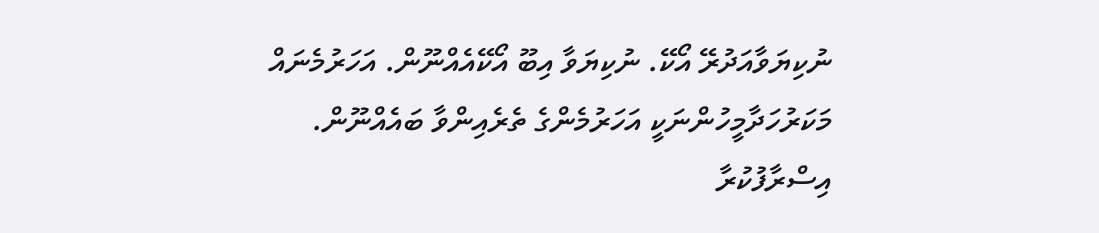ނުކިޔަވާއަދުރޭ އޯކޭ. ނުކިޔަވާ އިބޫ އޯކޭއެއްނޫން. އަހަރުމެނައް މަކަރުހަދާމީހުންނަކީ އަހަރުމެންގެ ތެރެއިންވާ ބައެއްނޫން. އިސްރާފުކުރާ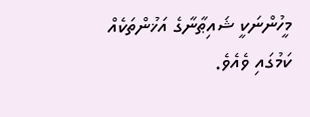މީހުންނަކީ ޝައިޠާނާގެ އަޚުންތަކެއް ކަމުގައި ވެއެވެ.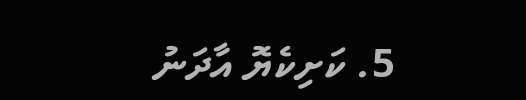5. ކަށިކެޔޮ އާދަނު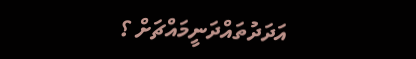އަދަދުތައްދަނީމައްޗަށް ؟